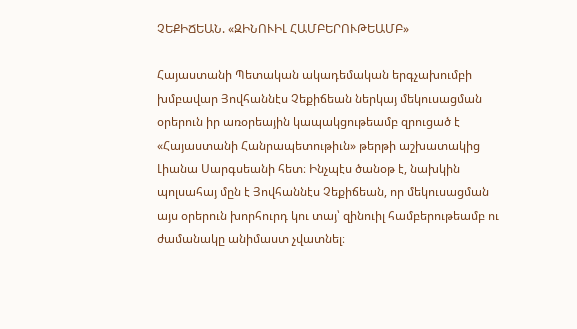ՉԵՔԻՃԵԱՆ. «ԶԻՆՈՒԻԼ ՀԱՄԲԵՐՈՒԹԵԱՄԲ»

Հայաստանի Պետական ակադեմական երգչախումբի խմբավար Յովհաննէս Չեքիճեան ներկայ մեկուսացման օրերուն իր առօրեային կապակցութեամբ զրուցած է «Հայաստանի Հանրապետութիւն» թերթի աշխատակից Լիանա Սարգսեանի հետ։ Ինչպէս ծանօթ է, նախկին պոլսահայ մըն է Յովհաննէս Չեքիճեան, որ մեկուսացման այս օրերուն խորհուրդ կու տայ՝ զինուիլ համբերութեամբ ու ժամանակը անիմաստ չվատնել։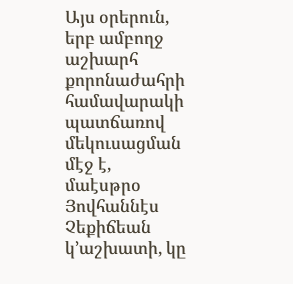Այս օրերուն, երբ ամբողջ աշխարհ քորոնաժահրի համավարակի պատճառով մեկուսացման մէջ է, մաէսթրօ Յովհաննէս Չեքիճեան կ՚աշխատի, կը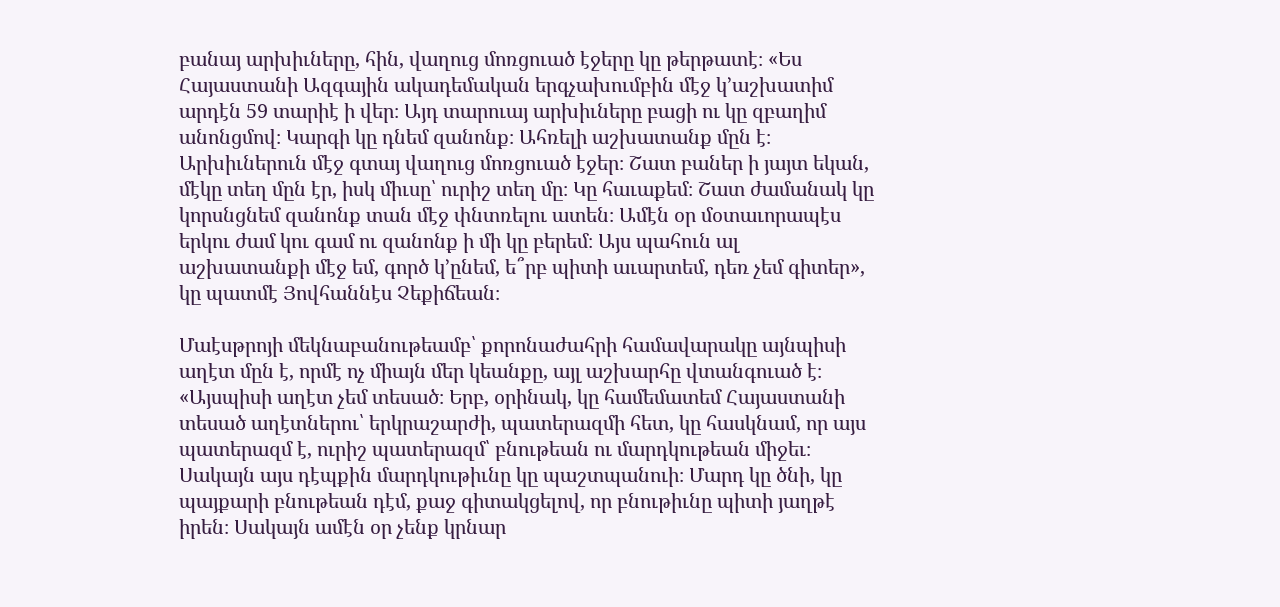բանայ արխիւները, հին, վաղուց մոռցուած էջերը կը թերթատէ։ «Ես Հայաստանի Ազգային ակադեմական երգչախումբին մէջ կ՚աշխատիմ արդէն 59 տարիէ ի վեր։ Այդ տարուայ արխիւները բացի ու կը զբաղիմ անոնցմով։ Կարգի կը դնեմ զանոնք։ Ահռելի աշխատանք մըն է։ Արխիւներուն մէջ գտայ վաղուց մոռցուած էջեր։ Շատ բաներ ի յայտ եկան, մէկը տեղ մըն էր, իսկ միւսը՝ ուրիշ տեղ մը։ Կը հաւաքեմ։ Շատ ժամանակ կը կորսնցնեմ զանոնք տան մէջ փնտռելու ատեն։ Ամէն օր մօտաւորապէս երկու ժամ կու գամ ու զանոնք ի մի կը բերեմ։ Այս պահուն ալ աշխատանքի մէջ եմ, գործ կ՚ընեմ, ե՞րբ պիտի աւարտեմ, դեռ չեմ գիտեր», կը պատմէ Յովհաննէս Չեքիճեան։

Մաէսթրոյի մեկնաբանութեամբ՝ քորոնաժահրի համավարակը այնպիսի աղէտ մըն է, որմէ ոչ միայն մեր կեանքը, այլ աշխարհը վտանգուած է։ «Այսպիսի աղէտ չեմ տեսած։ Երբ, օրինակ, կը համեմատեմ Հայաստանի տեսած աղէտներու՝ երկրաշարժի, պատերազմի հետ, կը հասկնամ, որ այս պատերազմ է, ուրիշ պատերազմ՝ բնութեան ու մարդկութեան միջեւ։ Սակայն այս դէպքին մարդկութիւնը կը պաշտպանուի։ Մարդ կը ծնի, կը պայքարի բնութեան դէմ, քաջ գիտակցելով, որ բնութիւնը պիտի յաղթէ իրեն։ Սակայն ամէն օր չենք կրնար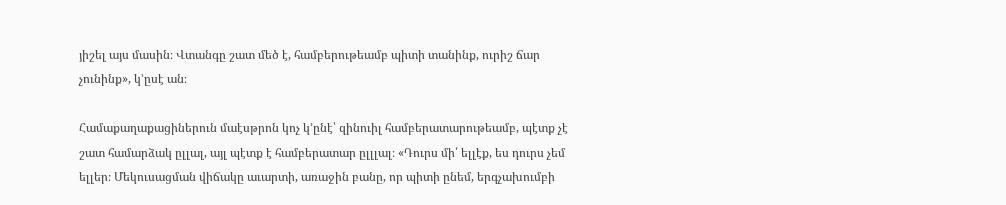յիշել այս մասին։ Վտանգը շատ մեծ է, համբերութեամբ պիտի տանինք, ուրիշ ճար չունինք», կ՚ըսէ ան։

Համաքաղաքացիներուն մաէսթրոն կոչ կ՚ընէ՝ զինուիլ համբերատարութեամբ, պէտք չէ շատ համարձակ ըլլալ, այլ պէտք է համբերատար ըլլլալ։ «Դուրս մի՛ ելլէք, ես դուրս չեմ ելլեր։ Մեկուսացման վիճակը աւարտի, առաջին բանը, որ պիտի ընեմ, երգչախումբի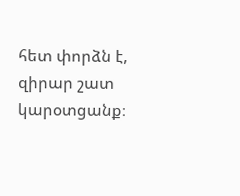հետ փորձն է, զիրար շատ կարօտցանք։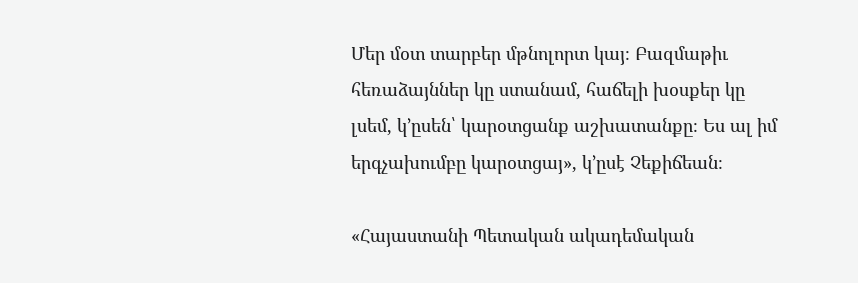Մեր մօտ տարբեր մթնոլորտ կայ։ Բազմաթիւ հեռաձայններ կը ստանամ, հաճելի խօսքեր կը լսեմ, կ՚ըսեն՝ կարօտցանք աշխատանքը։ Ես ալ իմ երգչախումբը կարօտցայ», կ՚ըսէ Չեքիճեան։

«Հայաստանի Պետական ակադեմական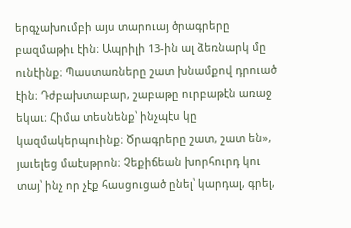երգչախումբի այս տարուայ ծրագրերը բազմաթիւ էին։ Ապրիլի 13-ին ալ ձեռնարկ մը ունէինք։ Պաստառները շատ խնամքով դրուած էին։ Դժբախտաբար, շաբաթը ուրբաթէն առաջ եկաւ։ Հիմա տեսնենք՝ ինչպէս կը կազմակերպուինք։ Ծրագրերը շատ, շատ են», յաւելեց մաէսթրոն։ Չեքիճեան խորհուրդ կու տայ՝ ինչ որ չէք հասցուցած ընել՝ կարդալ, գրել,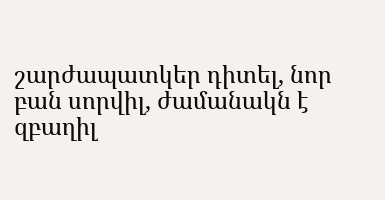շարժապատկեր դիտել, նոր բան սորվիլ, ժամանակն է զբաղիլ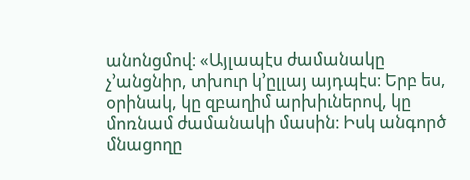անոնցմով։ «Այլապէս ժամանակը չ՚անցնիր, տխուր կ՚ըլլայ այդպէս։ Երբ ես, օրինակ, կը զբաղիմ արխիւներով, կը մոռնամ ժամանակի մասին։ Իսկ անգործ մնացողը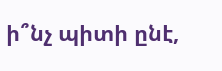ի՞նչ պիտի ընէ,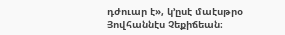դժուար է», կ՚ըսէ մաէսթրօ Յովհաննէս Չեքիճեան։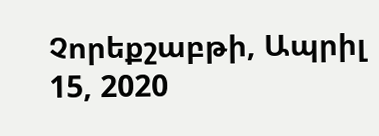Չորեքշաբթի, Ապրիլ 15, 2020